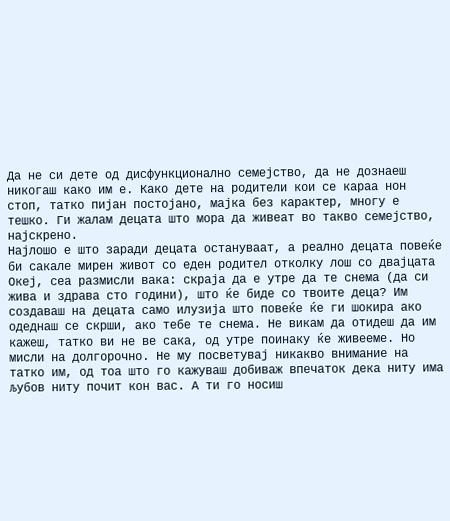Да не си дете од дисфункционално семејство, да не дознаеш никогаш како им е. Како дете на родители кои се караа нон стоп, татко пијан постојано, мајка без карактер, многу е тешко. Ги жалам децата што мора да живеат во такво семејство, најскрено.
Најлошо е што заради децата остануваат, а реално децата повеќе би сакале мирен живот со еден родител отколку лош со двајцата
Океј, сеа размисли вака: скраја да е утре да те снема (да си жива и здрава сто години), што ќе биде со твоите деца? Им создаваш на децата само илузија што повеќе ќе ги шокира ако одеднаш се скрши, ако тебе те снема. Не викам да отидеш да им кажеш, татко ви не ве сака, од утре поинаку ќе живееме. Но мисли на долгорочно. Не му посветувај никакво внимание на татко им, од тоа што го кажуваш добиваж впечаток дека ниту има љубов ниту почит кон вас. А ти го носиш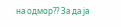на одмор?? За да ја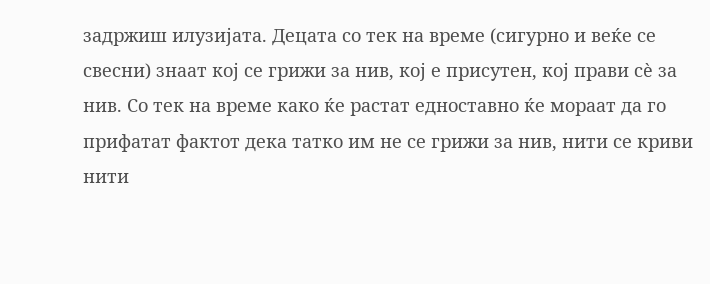задржиш илузијата. Децата со тек на време (сигурно и веќе се свесни) знаат кој се грижи за нив, кој е присутен, кој прави сè за нив. Со тек на време како ќе растат едноставно ќе мораат да го прифатат фактот дека татко им не се грижи за нив, нити се криви нити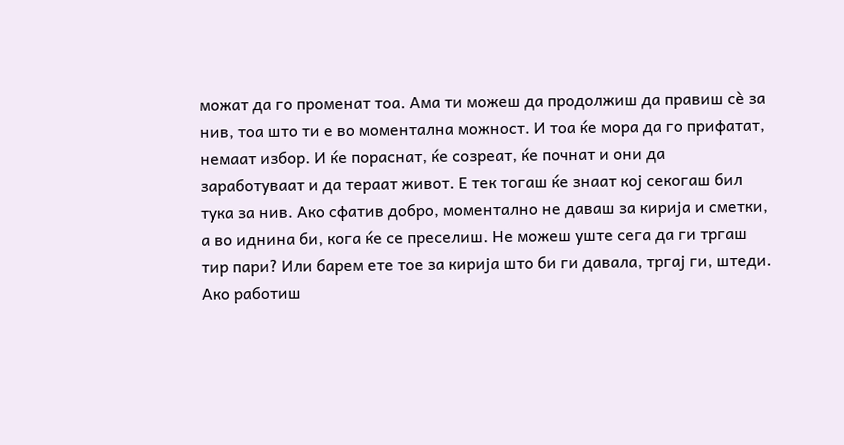можат да го променат тоа. Ама ти можеш да продолжиш да правиш сè за нив, тоа што ти е во моментална можност. И тоа ќе мора да го прифатат, немаат избор. И ќе пораснат, ќе созреат, ќе почнат и они да заработуваат и да тераат живот. Е тек тогаш ќе знаат кој секогаш бил тука за нив. Ако сфатив добро, моментално не даваш за кирија и сметки, а во иднина би, кога ќе се преселиш. Не можеш уште сега да ги тргаш тир пари? Или барем ете тое за кирија што би ги давала, тргај ги, штеди. Ако работиш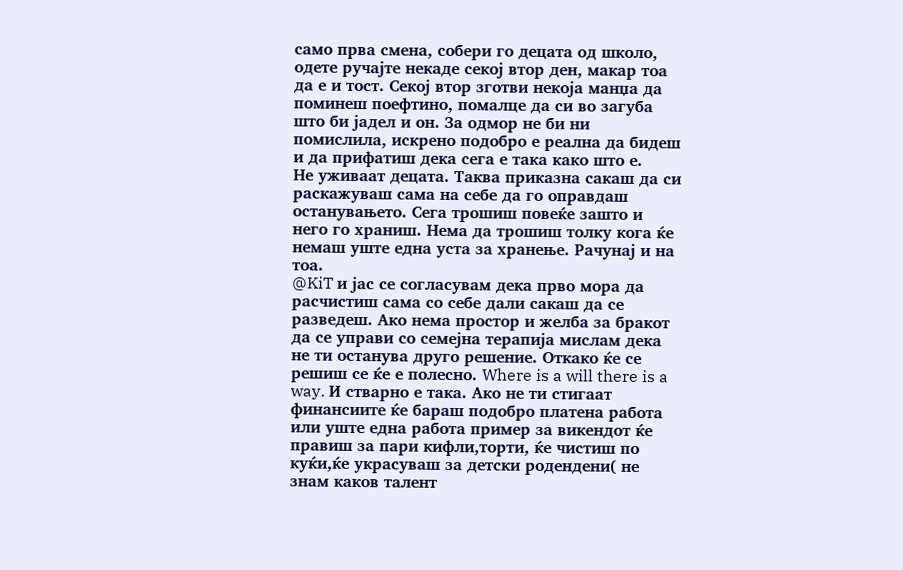само прва смена, собери го децата од школо, одете ручајте некаде секој втор ден, макар тоа да е и тост. Секој втор зготви некоја манџа да поминеш поефтино, помалце да си во загуба што би јадел и он. За одмор не би ни помислила, искрено подобро е реална да бидеш и да прифатиш дека сега е така како што е.
Не уживаат децата. Таква приказна сакаш да си раскажуваш сама на себе да го оправдаш останувањето. Сега трошиш повеќе зашто и него го храниш. Нема да трошиш толку кога ќе немаш уште една уста за хранење. Рачунај и на тоа.
@KiT и јас се согласувам дека прво мора да расчистиш сама со себе дали сакаш да се разведеш. Ако нема простор и желба за бракот да се управи со семејна терапија мислам дека не ти останува друго решение. Откако ќе се решиш се ќе е полесно. Where is a will there is a way. И стварно е така. Ако не ти стигаат финансиите ќе бараш подобро платена работа или уште една работа пример за викендот ќе правиш за пари кифли,торти, ќе чистиш по куќи,ќе украсуваш за детски родендени( не знам каков талент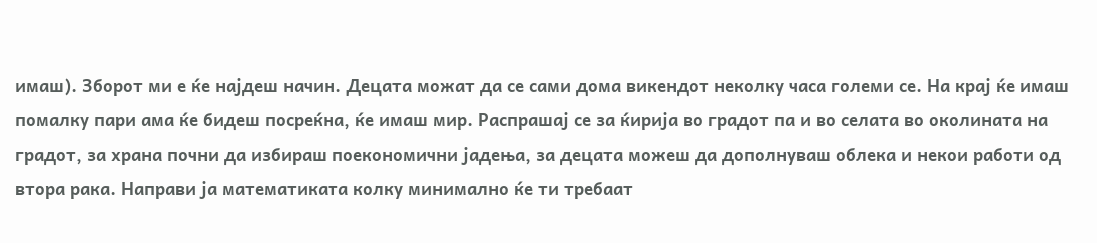имаш). Зборот ми е ќе најдеш начин. Децата можат да се сами дома викендот неколку часа големи се. На крај ќе имаш помалку пари ама ќе бидеш посреќна, ќе имаш мир. Распрашај се за ќирија во градот па и во селата во околината на градот, за храна почни да избираш поекономични јадења, за децата можеш да дополнуваш облека и некои работи од втора рака. Направи ја математиката колку минимално ќе ти требаат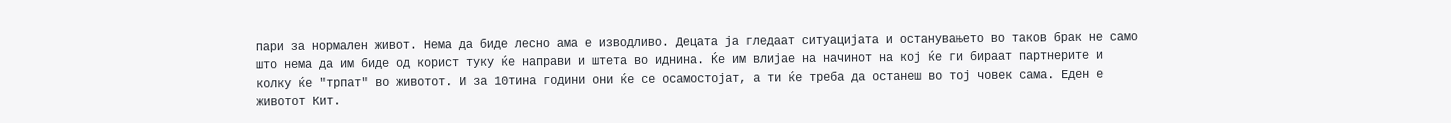пари за нормален живот. Нема да биде лесно ама е изводливо. Децата ја гледаат ситуацијата и останувањето во таков брак не само што нема да им биде од корист туку ќе направи и штета во иднина. Ќе им влијае на начинот на кој ќе ги бираат партнерите и колку ќе "трпат" во животот. И за 10тина години они ќе се осамостојат, а ти ќе треба да останеш во тој човек сама. Еден е животот Кит.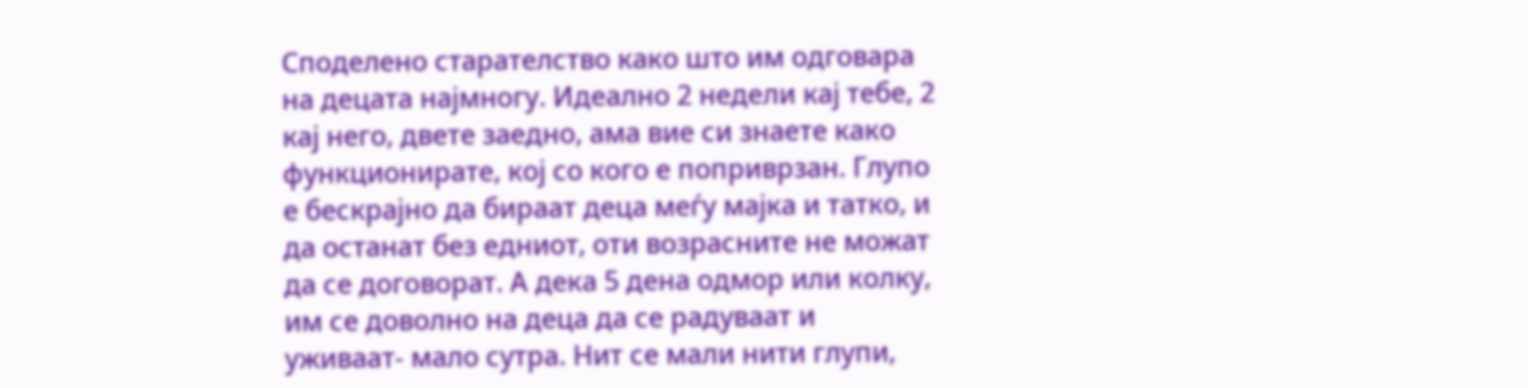Споделено старателство како што им одговара на децата најмногу. Идеално 2 недели кај тебе, 2 кај него, двете заедно, ама вие си знаете како функционирате, кој со кого е поприврзан. Глупо е бескрајно да бираат деца меѓу мајка и татко, и да останат без едниот, оти возрасните не можат да се договорат. А дека 5 дена одмор или колку, им се доволно на деца да се радуваат и уживаат- мало сутра. Нит се мали нити глупи,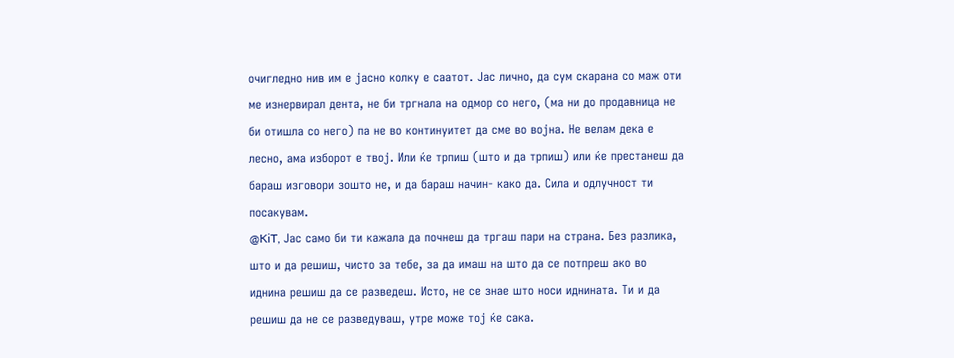очигледно нив им е јасно колку е саатот. Јас лично, да сум скарана со маж оти ме изнервирал дента, не би тргнала на одмор со него, (ма ни до продавница не би отишла со него) па не во континуитет да сме во војна. Не велам дека е лесно, ама изборот е твој. Или ќе трпиш (што и да трпиш) или ќе престанеш да бараш изговори зошто не, и да бараш начин- како да. Сила и одлучност ти посакувам.
@KiT, Јас само би ти кажала да почнеш да тргаш пари на страна. Без разлика, што и да решиш, чисто за тебе, за да имаш на што да се потпреш ако во иднина решиш да се разведеш. Исто, не се знае што носи иднината. Ти и да решиш да не се разведуваш, утре може тој ќе сака.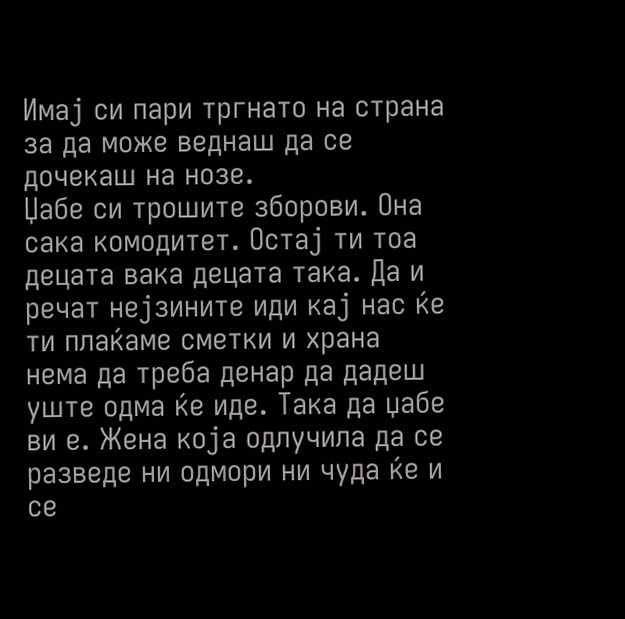Имај си пари тргнато на страна за да може веднаш да се дочекаш на нозе.
Џабе си трошите зборови. Она сака комодитет. Остај ти тоа децата вака децата така. Да и речат нејзините иди кај нас ќе ти плаќаме сметки и храна нема да треба денар да дадеш уште одма ќе иде. Така да џабе ви е. Жена која одлучила да се разведе ни одмори ни чуда ќе и се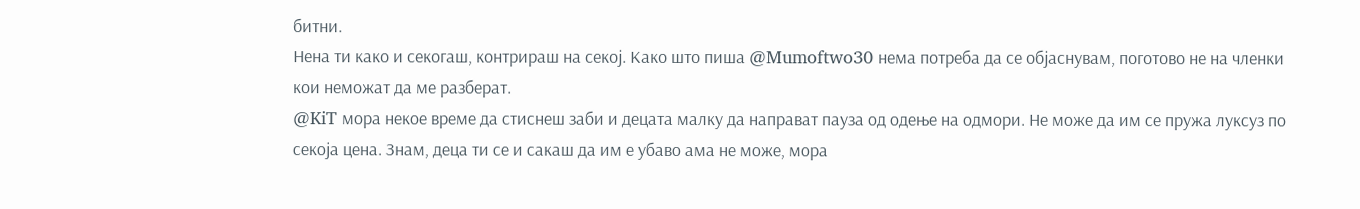битни.
Нена ти како и секогаш, контрираш на секој. Како што пиша @Mumoftwo30 нема потреба да се објаснувам, поготово не на членки кои неможат да ме разберат.
@KiT мора некое време да стиснеш заби и децата малку да направат пауза од одење на одмори. Не може да им се пружа луксуз по секоја цена. Знам, деца ти се и сакаш да им е убаво ама не може, мора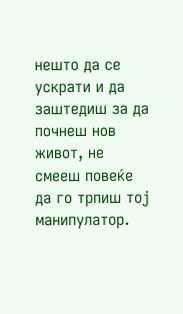нешто да се ускрати и да заштедиш за да почнеш нов живот, не смееш повеќе да го трпиш тој манипулатор.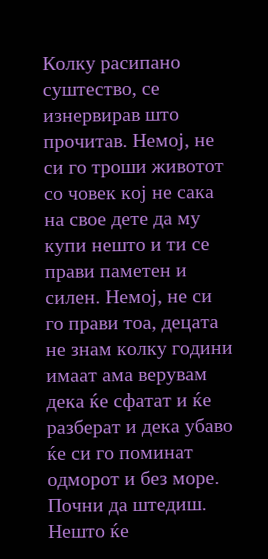Колку расипано суштество, се изнервирав што прочитав. Немој, не си го троши животот со човек кој не сака на свое дете да му купи нешто и ти се прави паметен и силен. Немој, не си го прави тоа, децата не знам колку години имаат ама верувам дека ќе сфатат и ќе разберат и дека убаво ќе си го поминат одморот и без море. Почни да штедиш. Нешто ќе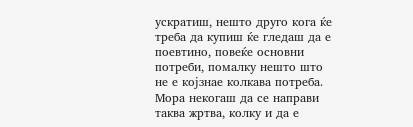ускратиш, нешто друго кога ќе треба да купиш ќе гледаш да е поевтино, повеќе основни потреби, помалку нешто што не е којзнае колкава потреба. Мора некогаш да се направи таква жртва, колку и да е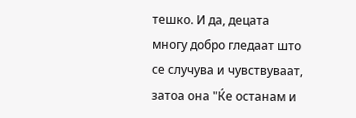тешко. И да, децата многу добро гледаат што се случува и чувствуваат, затоа она "Ќе останам и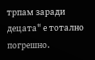трпам заради децата" е тотално погрешно.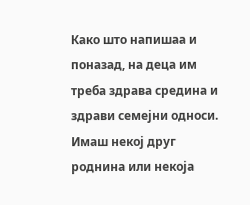Како што напишаа и поназад, на деца им треба здрава средина и здрави семејни односи. Имаш некој друг роднина или некоја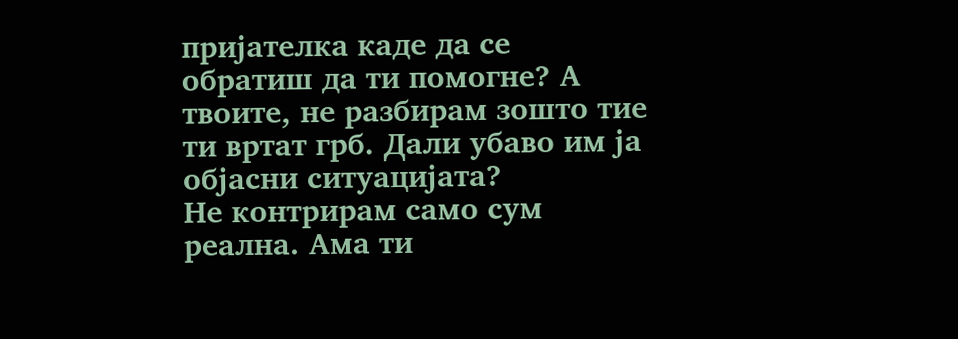пријателка каде да се обратиш да ти помогне? А твоите, не разбирам зошто тие ти вртат грб. Дали убаво им ја објасни ситуацијата?
Не контрирам само сум реална. Ама ти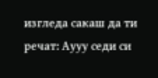изгледа сакаш да ти речат: Аууу седи си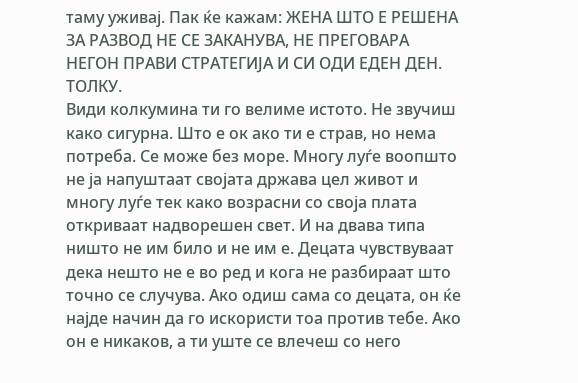таму уживај. Пак ќе кажам: ЖЕНА ШТО Е РЕШЕНА ЗА РАЗВОД НЕ СЕ ЗАКАНУВА, НЕ ПРЕГОВАРА НЕГОН ПРАВИ СТРАТЕГИЈА И СИ ОДИ ЕДЕН ДЕН. ТОЛКУ.
Види колкумина ти го велиме истото. Не звучиш како сигурна. Што е ок ако ти е страв, но нема потреба. Се може без море. Многу луѓе воопшто не ја напуштаат својата држава цел живот и многу луѓе тек како возрасни со своја плата откриваат надворешен свет. И на двава типа ништо не им било и не им е. Децата чувствуваат дека нешто не е во ред и кога не разбираат што точно се случува. Ако одиш сама со децата, он ќе најде начин да го искористи тоа против тебе. Ако он е никаков, а ти уште се влечеш со него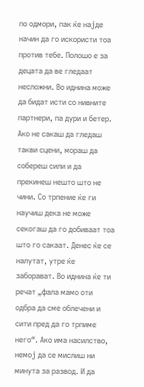по одмори, пак ќе најде начин да го искористи тоа против тебе. Полошо е за децата да ве гледаат несложни. Во иднина може да бидат исти со нивните партнери, па дури и бетер. Ако не сакаш да гледаш такви сцени, мораш да собереш сили и да прекинеш нешто што не чини. Со трпение ќе ги научиш дека не може секогаш да го добиваат тоа што го сакаат. Денес ќе се налутат, утре ќе заборават. Во иднина ќе ти речат „фала мамо оти одбра да сме облечени и сити пред да го трпиме него“. Ако има насилство, немој да се мислиш ни минута за развод. И да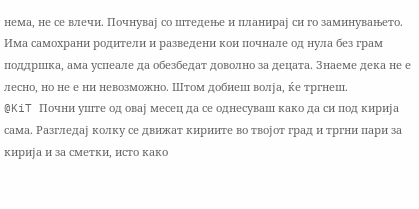нема, не се влечи. Почнувај со штедење и планирај си го заминувањето. Има самохрани родители и разведени кои почнале од нула без грам поддршка, ама успеале да обезбедат доволно за децата. Знаеме дека не е лесно, но не е ни невозможно. Штом добиеш волја, ќе тргнеш.
@KiT Почни уште од овај месец да се однесуваш како да си под кирија сама. Разгледај колку се движат кириите во твојот град и тргни пари за кирија и за сметки, исто како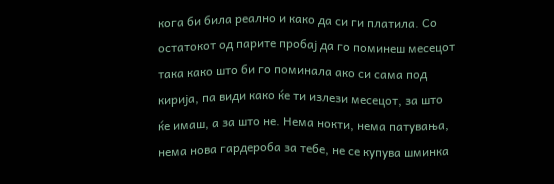кога би била реално и како да си ги платила. Со остатокот од парите пробај да го поминеш месецот така како што би го поминала ако си сама под кирија, па види како ќе ти излези месецот, за што ќе имаш, а за што не. Нема нокти, нема патувања, нема нова гардероба за тебе, не се купува шминка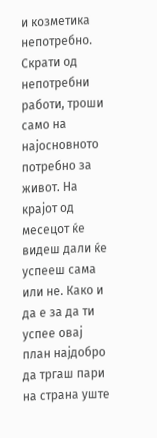и козметика непотребно. Скрати од непотребни работи, троши само на најосновното потребно за живот. На крајот од месецот ќе видеш дали ќе успееш сама или не. Како и да е за да ти успее овај план најдобро да тргаш пари на страна уште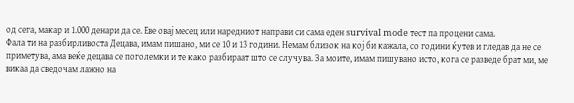од сега, макар и 1.000 денари да се. Еве овај месец или наредниот направи си сама еден survival mode тест па процени сама.
Фала ти на разбирливоста Децава, имам пишано, ми се 10 и 13 години. Немам близок на кој би кажала, со години ќутев и гледав да не се приметува, ама веќе децава се поголемки и те како разбираат што се случува. За моите, имам пишувано исто, кога се разведе брат ми, ме викаа да сведочам лажно на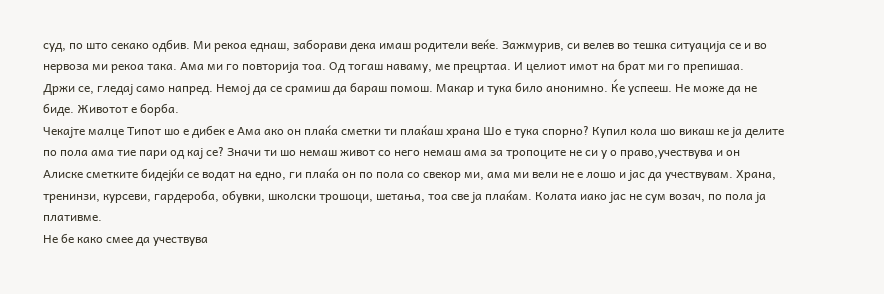суд, по што секако одбив. Ми рекоа еднаш, заборави дека имаш родители веќе. Зажмурив, си велев во тешка ситуација се и во нервоза ми рекоа така. Ама ми го повторија тоа. Од тогаш наваму, ме прецртаа. И целиот имот на брат ми го препишаа.
Држи се, гледај само напред. Немој да се срамиш да бараш помош. Макар и тука било анонимно. Ќе успееш. Не може да не биде. Животот е борба.
Чекајте малце Типот шо е дибек е Ама ако он плаќа сметки ти плаќаш храна Шо е тука спорно? Купил кола шо викаш ке ја делите по пола ама тие пари од кај се? Значи ти шо немаш живот со него немаш ама за тропоците не си у о право,учествува и он
Алиске сметките бидејќи се водат на едно, ги плаќа он по пола со свекор ми, ама ми вели не е лошо и јас да учествувам. Храна, тренинзи, курсеви, гардероба, обувки, школски трошоци, шетања, тоа све ја плаќам. Колата иако јас не сум возач, по пола ја плативме.
Не бе како смее да учествува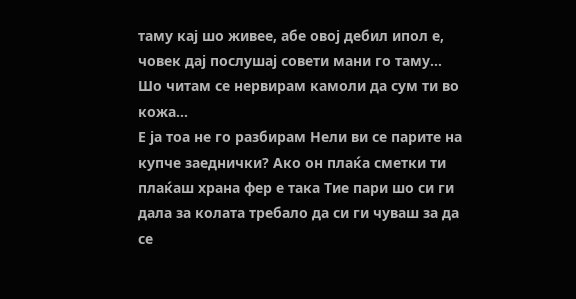таму кај шо живее, абе овој дебил ипол е, човек дај послушај совети мани го таму... Шо читам се нервирам камоли да сум ти во кожа...
Е ја тоа не го разбирам Нели ви се парите на купче заеднички? Ако он плаќа сметки ти плаќаш храна фер е така Тие пари шо си ги дала за колата требало да си ги чуваш за да се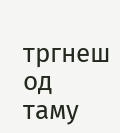тргнеш од таму